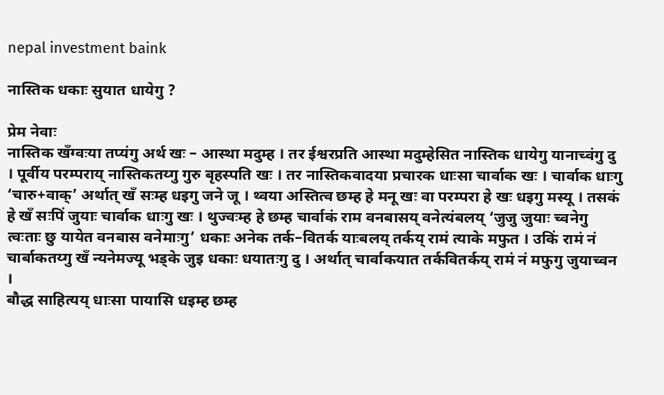nepal investment baink

नास्तिक धकाः सुयात धायेगु ?

प्रेम नेवाः
नास्तिक खँग्वःया तप्यंगु अर्थ खः – आस्था मदुम्ह । तर ईश्वरप्रति आस्था मदुम्हेसित नास्तिक धायेगु यानाच्वंगु दु । पूर्वीय परम्पराय् नास्तिकतय्गु गुरु बृहस्पति खः । तर नास्तिकवादया प्रचारक धाःसा चार्वाक खः । चार्वाक धाःगु ‘चारु+वाक्’ अर्थात् खँ सःम्ह धइगु जने जू । थ्वया अस्तित्व छम्ह हे मनू खः वा परम्परा हे खः धइगु मस्यू । तसकं हे खँ सःपिं जुयाः चार्वाक धाःगु खः । थुज्वःम्ह हे छम्ह चार्वाकं राम वनबासय् वनेत्यंबलय् ‘जुजु जुयाः च्वनेगु त्वःताः छु यायेत वनबास वनेमाःगु’ धकाः अनेक तर्क–वितर्क याःबलय् तर्कय् रामं त्याके मफुत । उकिं रामं नं चार्बाकतय्गु खँ न्यनेमज्यू भड्के जुइ धकाः धयातःगु दु । अर्थात् चार्वाकयात तर्कवितर्कय् रामं नं मफुगु जुयाच्वन ।
बौद्ध साहित्यय् धाःसा पायासि धइम्ह छम्ह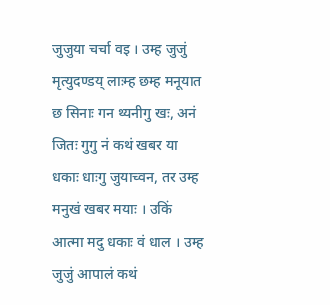जुजुया चर्चा वइ । उम्ह जुजुं मृत्युदण्डय् लाःम्ह छम्ह मनूयात छ सिनाः गन थ्यनीगु खः, अनं जितः गुगु नं कथं खबर या धकाः धाःगु जुयाच्वन, तर उम्ह मनुखं खबर मयाः । उकिं आत्मा मदु धकाः वं धाल । उम्ह जुजुं आपालं कथं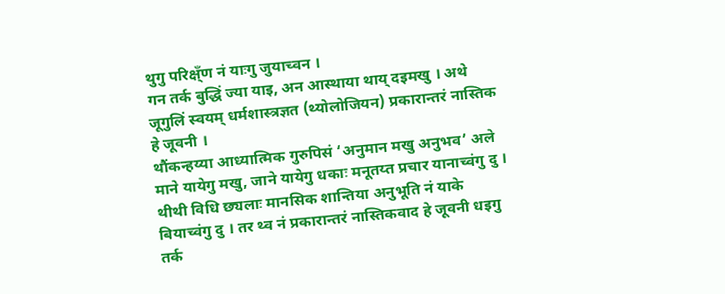थुगु परिक्ष्ँण नं याःगु जुयाच्वन ।
गन तर्क बुद्धिं ज्या याइ, अन आस्थाया थाय् दइमखु । अथे जूगुलिं स्वयम् धर्मशास्त्रज्ञत (थ्योलोजियन) प्रकारान्तरं नास्तिक हे जूवनी ।
थौंकन्हय्या आध्यात्मिक गुरुपिसं ‘अनुमान मखु अनुभव’ अले माने यायेगु मखु, जाने यायेगु धकाः मनूतय्त प्रचार यानाच्वंगु दु । थीथी विधि छ्यलाः मानसिक शान्तिया अनुभूति नं याके बियाच्वंगु दु । तर थ्व नं प्रकारान्तरं नास्तिकवाद हे जूवनी धइगु तर्क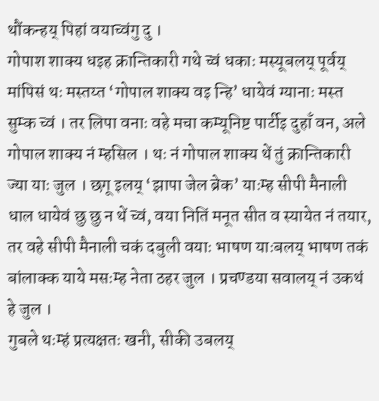थौंकन्हय् पिहां वयाच्वंगु दु ।
गोपाश शाक्य धइह क्रान्तिकारी गथे च्वं धकाः मस्यूबलय् पूर्वय् मांपिसं थः मस्तय्त ‘गोपाल शाक्य वइ न्हि’ धायेवं ग्यानाः मस्त सुम्क च्वं । तर लिपा वनाः वहे मचा कम्यूनिष्ट पार्टीइ दुहाँ वन, अले गोपाल शाक्य नं म्हसिल । थः नं गोपाल शाक्य थें तुं क्रान्तिकारी ज्या याः जुल । छगू इलय् ‘झापा जेल ब्रेक’ याःम्ह सीपी मैनाली धाल धायेवं छु छु न थें च्वं, वया नितिं मनूत सीत व स्यायेत नं तयार, तर वहे सीपी मैनाली चकं दबुली वयाः भाषण याःबलय् भाषण तकं बांलाक्क याये मसःम्ह नेता ठहर जुल । प्रचण्डया सवालय् नं उकथं हे जुल ।
गुबले थःम्हं प्रत्यक्षतः खनी, सीकी उबलय्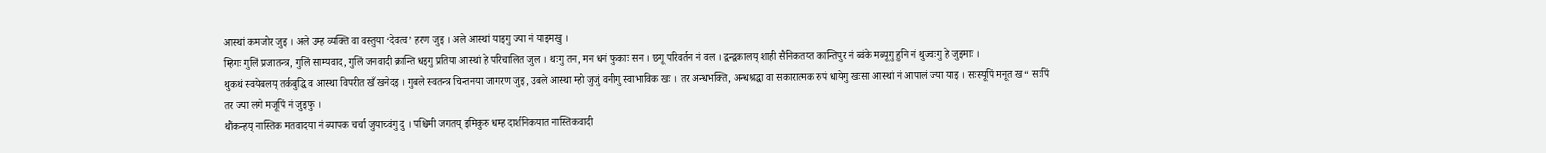आस्थां कमजोर जुइ । अले उम्ह व्यक्ति वा वस्तुया ‘देवत्व’ हरण जुइ । अले आस्थां याइगु ज्या नं याइमखु ।
म्हिगः गुलिं प्रजातन्त्र, गुलिं साम्यवाद, गुलिं जनवादी क्रान्ति धइगु प्रतिया आस्थां हे परिचालित जुल । थःगु तन, मन धनं फुकाः सन । छगू परिवर्तन नं वल । द्वन्द्वकालय् शाही सैनिकतय्त कान्तिपुर नं ब्वंके मब्यूगु हुनि नं थुज्वःगु हे जुइमाः ।
थुकथं स्वयेबलय् तर्कबुद्धि व आस्था विपरीत खँ खनेदइ । गुबले स्वतन्त्र चिन्तनया जागरण जुइ, उबले आस्था म्हो जुजुं वनीगु स्वाभाविक खः । तर अन्धभक्ति, अन्धश्रद्धा वा सकारात्मक रुपं धायेगु खःसा आस्थां नं आपालं ज्या याइ । सःस्यूपिं मनूत ख“ सःपिं तर ज्या लगे मजूपिं नं जुइफु ।
थौंकन्हय् नास्तिक मतवादया नं ब्यापक चर्चा जुयाच्वंगु दु । पश्चिमी जगतय् इमिकुरु धम्ह दार्शनिकयात नास्तिकवादी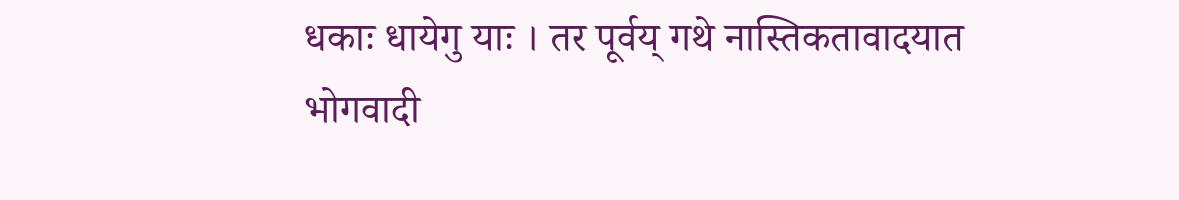धकाः धायेगु याः । तर पूर्वय् गथे नास्तिकतावादयात भोगवादी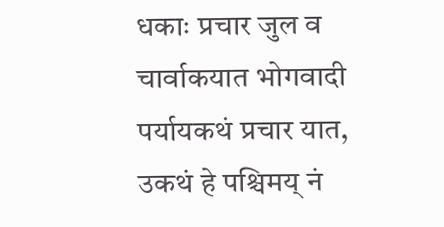धकाः प्रचार जुल व चार्वाकयात भोगवादी पर्यायकथं प्रचार यात, उकथं हे पश्चिमय् नं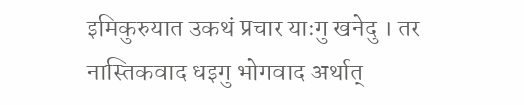इमिकुरुयात उकथं प्रचार याःगु खनेदु । तर नास्तिकवाद धइगु भोगवाद अर्थात्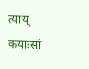त्याय् कयाःसां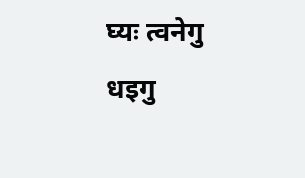घ्यः त्वनेगु धइगु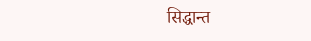सिद्धान्त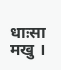धाःसा मखु ।